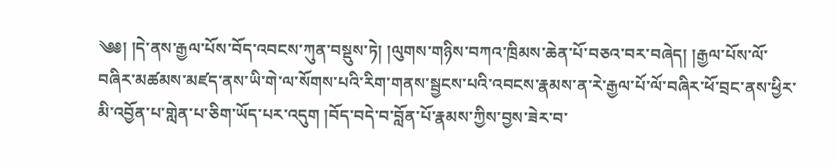༄༅། །དེ་ནས་རྒྱལ་པོས་བོད་འབངས་ཀུན་བསྡུས་ཏེ། །ལུགས་གཉིས་བཀའ་ཁྲིམས་ཆེན་པོ་བཅའ་བར་བཞེད། །རྒྱལ་པོས་ལོ་བཞིར་མཚམས་མཛད་ནས་ཡི་གེ་ལ་སོགས་པའི་རིག་གནས་སྦྱངས་པའི་འབངས་རྣམས་ན་རེ་རྒྱལ་པོ་ལོ་བཞིར་ཕོ་བྲང་ནས་ཕྱིར་མི་འབྱོན་པ་གླེན་པ་ཅིག་ཡོད་པར་འདུག །བོད་བདེ་བ་བློན་པོ་རྣམས་ཀྱིས་བྱས་ཟེར་བ་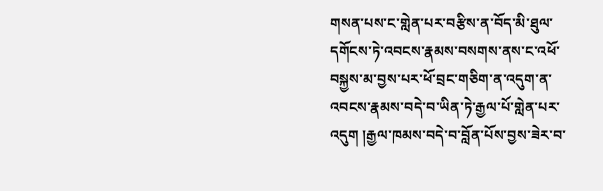གསན་པས་ང་གླེན་པར་བརྩིས་ན་བོད་མི་ཐུལ་དགོངས་ཏེ་འབངས་རྣམས་བསགས་ནས་ང་འཕོ་བསྐྱས་མ་བྱས་པར་ཕོ་བྲང་གཅིག་ན་འདུག་ན་འབངས་རྣམས་བདེ་བ་ཡིན་ཏེ་རྒྱལ་པོ་གླེན་པར་འདུག །རྒྱལ་ཁམས་བདེ་བ་བློན་པོས་བྱས་ཟེར་བ་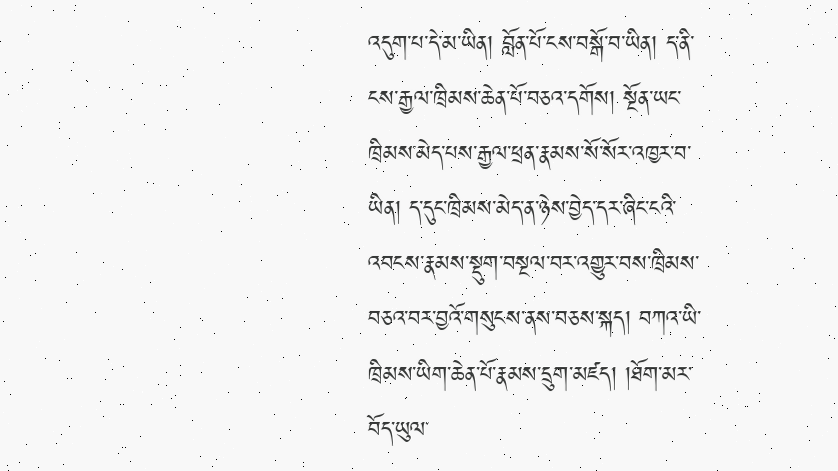འདུག་པ་དེ་མ་ཡིན། བློན་པོ་ངས་བསྒོ་བ་ཡིན། ད་ནི་ངས་རྒྱལ་ཁྲིམས་ཆེན་པོ་བཅའ་དགོས། སྔོན་ཡང་ཁྲིམས་མེད་པས་རྒྱལ་ཕྲན་རྣམས་སོ་སོར་འཁྱར་བ་ཡིན། ད་དུང་ཁྲིམས་མེད་ན་ཉེས་བྱེད་དར་ཞིང་ངའི་འབངས་རྣམས་སྡུག་བསྔལ་བར་འགྱུར་བས་ཁྲིམས་བཅའ་བར་བྱའོ་གསུངས་ནས་བཅས་སྐད། བཀའ་ཡི་ཁྲིམས་ཡིག་ཆེན་པོ་རྣམས་དྲུག་མཛད། །ཐོག་མར་བོད་ཡུལ་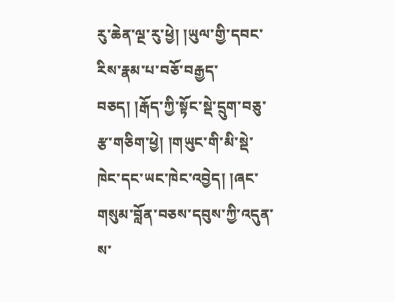རུ་ཆེན་ལྔ་རུ་ཕྱེ། །ཡུལ་གྱི་དབང་རིས་རྣམ་པ་བཅོ་བརྒྱད་བཅད། །རྒོད་ཀྱི་སྟོང་སྡེ་དྲུག་བཅུ་རྩ་གཅིག་ཕྱེ། །གཡུང་གི་མི་སྡེ་ཁེང་དང་ཡང་ཁེང་འབྱེད། །ཞང་གསུམ་བློན་བཅས་དབུས་ཀྱི་འདུན་ས་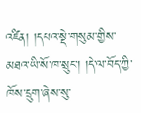འཛིན། །དཔའ་སྡེ་གསུམ་གྱིས་མཐའ་ཡི་སོ་ཁ་སྲུང་། །དེ་ལ་བོད་ཀྱི་ཁོས་དྲུག་ཞེས་སུ་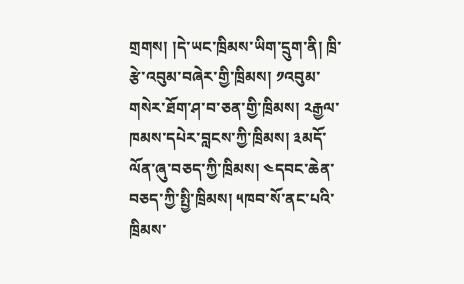གྲགས། །དེ་ཡང་ཁྲིམས་ཡིག་དྲུག་ནི། ཁྲི་རྩེ་འབུམ་བཞེར་གྱི་ཁྲིམས། ༡འབུམ་གསེར་ཐོག་ཤ་བ་ཅན་གྱི་ཁྲིམས། ༢རྒྱལ་ཁམས་དཔེར་བླངས་ཀྱི་ཁྲིམས། ༣མདོ་ལོན་ཞུ་བཅད་ཀྱི་ཁྲིམས། ༤དབང་ཆེན་བཅད་ཀྱི་སྤྱི་ཁྲིམས། ༥ཁབ་སོ་ནང་པའི་ཁྲིམས་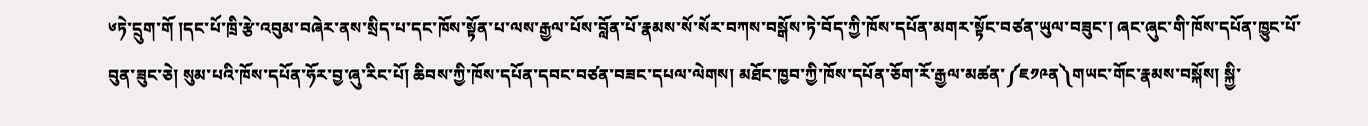༦ཏེ་དྲུག་གོ །དང་པོ་ཁྲི་རྩེ་འབུམ་བཞེར་ནས་སྲིད་པ་དང་ཁོས་སྟོན་པ་ལས་རྒྱལ་པོས་བློན་པོ་རྣམས་སོ་སོར་བཀས་བསྒོས་ཏེ་བོད་ཀྱི་ཁོས་དཔོན་མགར་སྟོང་བཙན་ཡུལ་བཟུང་། ཞང་ཞུང་གི་ཁོས་དཔོན་ཁྱུང་པོ་བུན་ཟུང་ཅེ། སུམ་པའི་ཁོས་དཔོན་ཧོར་བྱ་ཞུ་རིང་པོ། ཆིབས་ཀྱི་ཁོས་དཔོན་དབང་བཙན་བཟང་དཔལ་ལེགས། མཐོང་ཁྱབ་ཀྱི་ཁོས་དཔོན་ཅོག་རོ་རྒྱལ་མཚན་༼ཇ༡༩ན༽གཡང་གོང་རྣམས་བསྐོས། སྐྱི་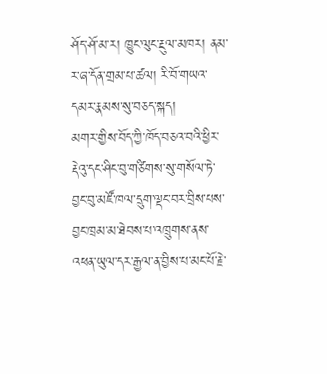ཤོད་ཤོ་མ་ར། ཁྱུང་ལུང་རྔུལ་མཁར། ནམ་ར་ཞ་དོན་གྲམ་པ་ཚལ། རི་བོ་གཡའ་དམར་རྣམས་སུ་བཅད་སྐད།
མགར་གྱིས་བོད་ཀྱི་ཁོད་བཅའ་བའི་ཕྱིར་རྡེའུ་དང་ཤིང་བུ་གཙིགས་སུ་གསོལ་ཏེ་བྱང་བུ་མཛོ་ཁལ་དྲུག་ལྡང་བར་བྲིས་པས་བྱང་ཁྲམ་མ་ཐེབས་པ་འཁྲུགས་ནས་འཕན་ཡུལ་དར་རྒྱལ་ན་བྱིས་པ་མང་པོ་རྗེ་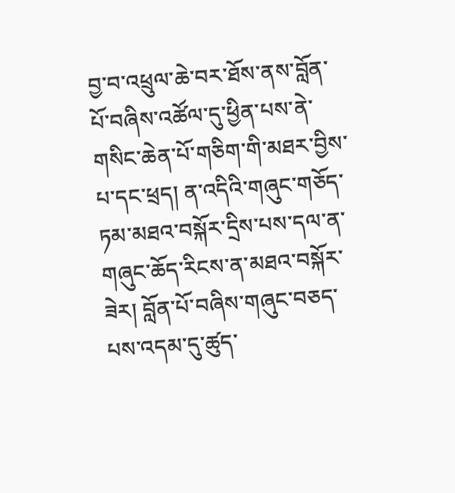བྱ་བ་འཕྲུལ་ཆེ་བར་ཐོས་ནས་བློན་པོ་བཞིས་འཚོལ་དུ་ཕྱིན་པས་ནེ་གསིང་ཆེན་པོ་གཅིག་གི་མཐར་བྱིས་པ་དང་ཕྲད། ན་འདིའི་གཞུང་གཅོད་ཏམ་མཐའ་བསྐོར་དྲིས་པས་དལ་ན་གཞུང་ཆོད་རིངས་ན་མཐའ་བསྐོར་ཟེར། བློན་པོ་བཞིས་གཞུང་བཅད་པས་འདམ་དུ་ཚུད་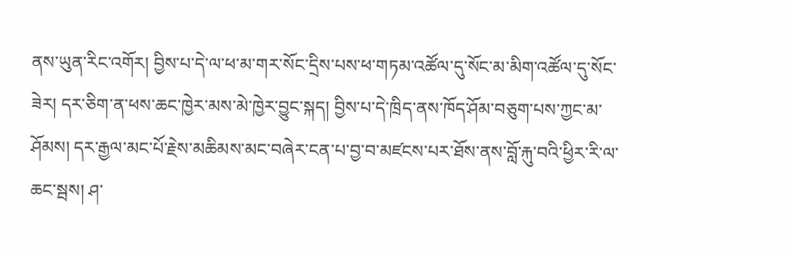ནས་ཡུན་རིང་འགོར། བྱིས་པ་དེ་ལ་ཕ་མ་གར་སོང་དྲིས་པས་ཕ་གཏམ་འཚོལ་དུ་སོང་མ་མིག་འཚོལ་དུ་སོང་ཟེར། དར་ཅིག་ན་ཕས་ཆང་ཁྱེར་མས་མེ་ཁྱེར་བྱུང་སྐད། བྱིས་པ་དེ་ཁྲིད་ནས་ཁོད་ཤོམ་བཅུག་པས་ཀྱང་མ་ཤོམས། དར་རྒྱལ་མང་པོ་རྗེས་མཆིམས་མང་བཞེར་ངན་པ་བྱ་བ་མཛངས་པར་ཐོས་ནས་བློ་རྐུ་བའི་ཕྱིར་རི་ལ་ཆང་སྦས། ཤ་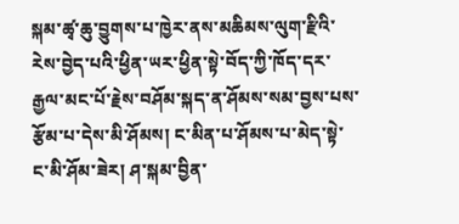སྐམ་ཚྭ་ཆུ་བྱུགས་པ་ཁྱེར་ནས་མཆིམས་ལུག་རྫིའི་རེས་བྱེད་པའི་ཕྱིན་ཡར་ཕྱིན་སྟེ་བོད་ཀྱི་ཁོད་དར་རྒྱལ་མང་པོ་རྗེས་བཤོམ་སྐད་ན་ཤོམས་སམ་བྱས་པས་རྩོམ་པ་དེས་མི་ཤོམས། ང་མིན་པ་ཤོམས་པ་མེད་སྟེ་ང་མི་ཤོམ་ཟེར། ཤ་སྐམ་བྱིན་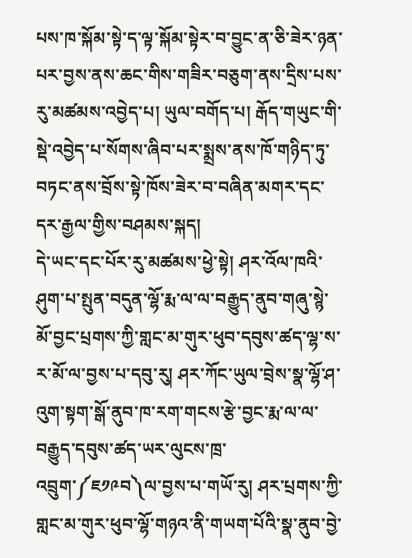པས་ཁ་སྐོམ་སྟེ་ད་ལྟ་སྐོམ་སྟེར་བ་བྱུང་ན་ཅི་ཟེར་ཉན་པར་བྱས་ནས་ཆང་གིས་གཟིར་བཅུག་ནས་དྲིས་པས་རུ་མཚམས་འབྱེད་པ། ཡུལ་བགོད་པ། རྒོད་གཡུང་གི་སྡེ་འབྱེད་པ་སོགས་ཞིབ་པར་སྨྲས་ནས་ཁོ་གཉིད་ཏུ་བཏང་ནས་བྲོས་སྟེ་ཁོས་ཟེར་བ་བཞིན་མགར་དང་དར་རྒྱལ་གྱིས་བཤམས་སྐད།
དེ་ཡང་དང་པོར་རུ་མཚམས་ཕྱེ་སྟེ། ཤར་འོལ་ཁའི་ཤུག་པ་སྤུན་བདུན་ལྷོ་རྨ་ལ་ལ་བརྒྱུད་ནུབ་གཞུ་སྙེ་མོ་བྱང་པྲགས་ཀྱི་གླང་མ་གུར་ཕུབ་དབུས་ཚད་ལྷ་ས་ར་མོ་ལ་བྱས་པ་དབུ་རུ། ཤར་ཀོང་ཡུལ་བྲེས་སྣ་ལྷོ་ཤ་འུག་སྟག་སྒོ་ནུབ་ཁ་རག་གངས་རྩེ་བྱང་རྨ་ལ་ལ་བརྒྱུད་དབུས་ཚད་ཡར་ལུངས་ཁྲ་འབྲུག་༼ཇ༡༩བ༽ལ་བྱས་པ་གཡོ་རུ། ཤར་པྲགས་ཀྱི་གླང་མ་གུར་ཕུབ་ལྷོ་གཉའ་ནི་གཡག་པོའི་སྣ་ནུབ་བྱེ་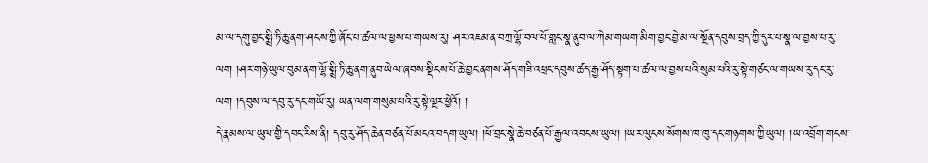མ་ལ་དགུ་བྱང་སྨྲི་ཏི་ཆུ་ནག་ཤངས་ཀྱི་ཞོང་པ་ཚལ་ལ་ཕྱས་པ་གཡས་རུ། ཤར་འཇམ་ན་བཀྲ་ལྷོ་བལ་པོ་གླང་སྣ་ནུབ་ལ་ཀེམ་གཡག་མིག་བྱང་བྱེ་མ་ལ་སྔོན་དབུས་བྲད་ཀྱི་དུར་པ་སྣ་ལ་བྱས་པ་རུ་ལག །ཤར་གཉེ་ཡུལ་བུམ་ནག་ལྷོ་སྨྲི་ཏི་ཆུ་ནག་ནུབ་ཡེལ་ཞབས་སྡིངས་པོ་ཆེ་བྱང་ནགས་ཤོད་གཟི་འཕྲང་དབུས་ཚད་རྒྱ་ཤོད་སྟག་པ་ཚལ་ལ་བྱས་པའི་སུམ་པའི་རུ་སྟེ་གཙང་ལ་གཡས་རུ་དང་རུ་ལག །དབུས་ལ་དབུ་རུ་དང་གཡོ་རུ། ཡན་ལག་གསུམ་པའི་རུ་སྟེ་ལྔར་ཕྱེའོ། །
དེ་རྣམས་ལ་ཡུལ་གྱི་དབང་རིས་ནི། དབུ་རུ་ཤོད་ཆེན་བཙན་པོ་མངའ་བདག་ཡུལ། །ཕོ་བྲང་སྣེ་ཆེ་བཙན་པོ་རྒྱལ་འབངས་ཡུལ། །ཡར་ལུངས་སོགས་ཁ་ཁུ་དང་གཉགས་ཀྱི་ཡུལ། །ཡ་འབྲོག་གངས་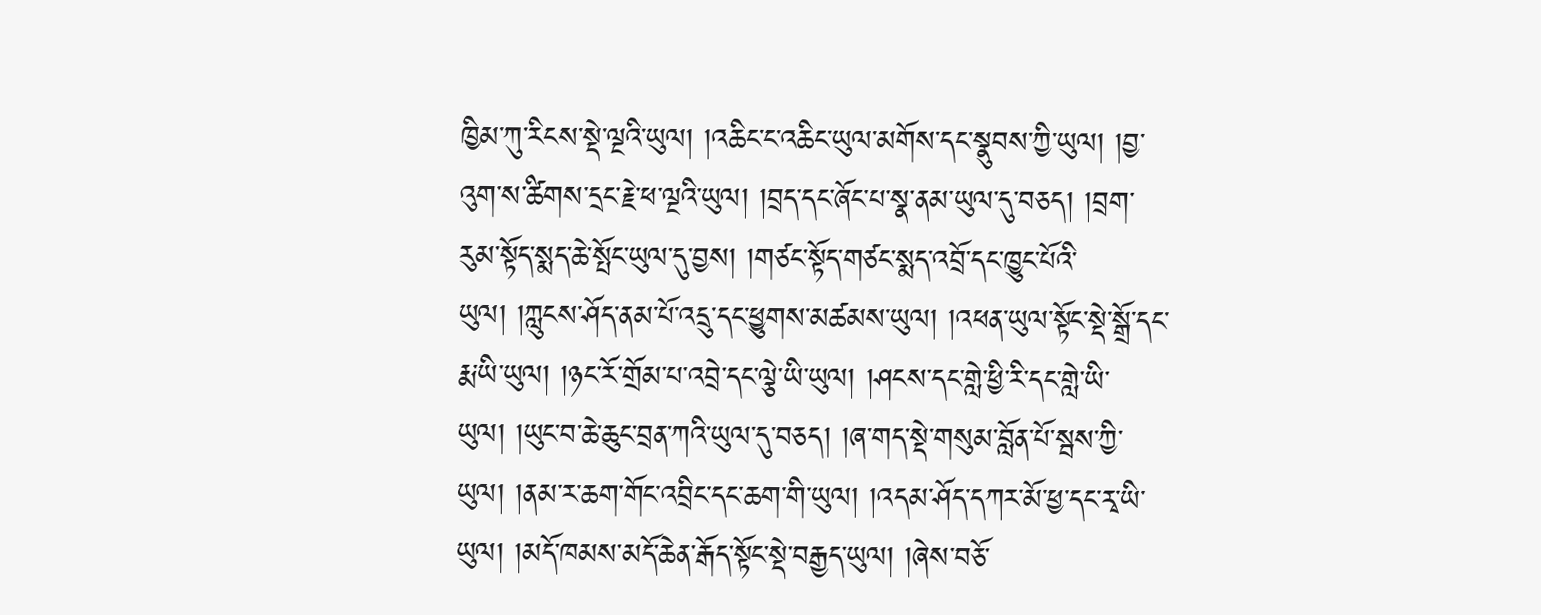ཁྱིམ་ཀུ་རིངས་སྡེ་ལྔའི་ཡུལ། །འཆིང་ང་འཆིང་ཡུལ་མགོས་དང་སྣུབས་ཀྱི་ཡུལ། །བྱ་འུག་ས་ཚིགས་དྲང་རྗེ་ཕ་ལྔའི་ཡུལ། །བྲད་དང་ཞོང་པ་སྣ་ནམ་ཡུལ་དུ་བཅད། །བྲག་རུམ་སྟོད་སྨད་ཆེ་སྤོང་ཡུལ་དུ་བྱས། །གཙང་སྟོད་གཙང་སྨད་འབྲོ་དང་ཁྱུང་པོའི་ཡུལ། །ཀླུངས་ཤོད་ནམ་པོ་འདྲུ་དང་ཕྱུགས་མཚམས་ཡུལ། །འཕན་ཡུལ་སྟོང་སྡེ་སྒྲོ་དང་རྨ་ཡི་ཡུལ། །ཉང་རོ་གྲོམ་པ་འབྲེ་དང་ལྕེ་ཡི་ཡུལ། །ཤངས་དང་གླེ་ཕྱི་རི་དང་གླེ་ཡི་ཡུལ། །ཡུང་བ་ཆེ་ཆུང་བྲན་ཀའི་ཡུལ་དུ་བཅད། །ཞ་གད་སྡེ་གསུམ་བློན་པོ་སྦས་ཀྱི་ཡུལ། །ནམ་ར་ཆག་གོང་འབྲིང་དང་ཆག་གི་ཡུལ། །འདམ་ཤོད་དཀར་མོ་ཕྱ་དང་རྭ་ཡི་ཡུལ། །མདོ་ཁམས་མདོ་ཆེན་རྒོད་སྟོང་སྡེ་བརྒྱད་ཡུལ། །ཞེས་བཅོ་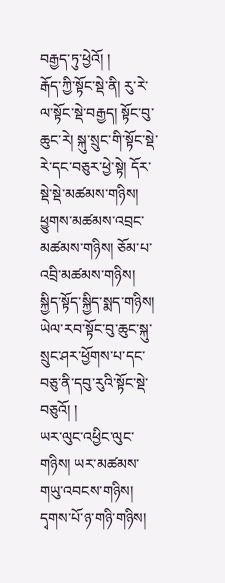བརྒྱད་ཏུ་ཕྱེའོ། །
རྒོད་ཀྱི་སྟོང་སྡེ་ནི། རུ་རེ་ལ་སྟོང་སྡེ་བརྒྱད། སྟོང་བུ་ཆུང་རེ། སྐུ་སྲུང་གི་སྟོང་སྡེ་རེ་དང་བཅུར་ཕྱེ་སྟེ། དོར་སྡེ་སྡེ་མཚམས་གཉིས། ཕྱུགས་མཚམས་འབྲང་མཚམས་གཉིས། ཅོམ་པ་འབྲི་མཚམས་གཉིས། སྐྱིད་སྟོད་སྐྱིད་སྨད་གཉིས། ཡེལ་རབ་སྟོང་བུ་ཆུང་སྐུ་སྲུང་ཤར་ཕྱོགས་པ་དང་བཅུ་ནི་དབུ་རུའི་སྟོང་སྡེ་བཅུའོ། །
ཡར་ལུང་འཕྱིང་ལུང་གཉིས། ཡར་མཚམས་གཡུ་འབངས་གཉིས། དྭགས་པོ་ཉ་གཉི་གཉིས།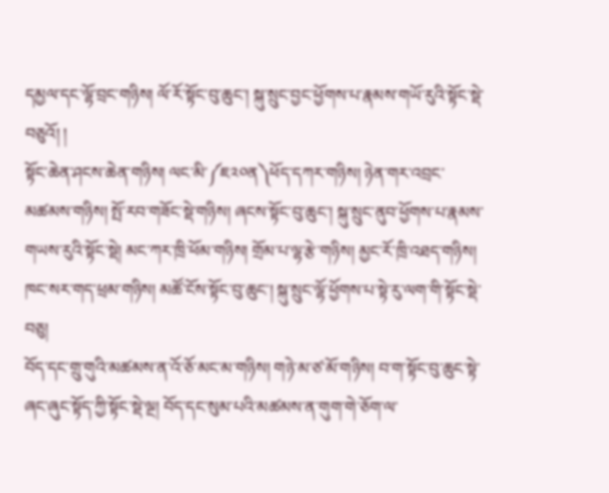དམྱལ་དང་ལྷོ་བྲང་གཉིས། ལོ་རོ་སྟོང་བུ་ཆུང་། སྐུ་སྲུང་བྱང་ཕྱོགས་པ་རྣམས་གཡོ་རུའི་སྟོང་སྡེ་བཅུའོ། །
སྟོང་ཆེན་ཤངས་ཆེན་གཉིས། ལང་མི་༼ཇ༢༠ན༽ཕོད་དཀར་གཉིས། ཉེན་གར་འབྲང་མཚམས་གཉིས། སྤོ་རབ་གཟོང་སྡེ་གཉིས། ཞངས་སྟོང་བུ་ཆུང་། སྐུ་སྲུང་ནུབ་ཕྱོགས་པ་རྣམས་གཡས་རུའི་སྟོང་སྡེ། མང་ཀར་ཁྲི་ཕོམ་གཉིས། གྲོམ་པ་ལྷ་རྩེ་གཉིས། མྱང་རོ་ཁྲི་འཐད་གཉིས། ཁང་སར་གད་ཕྲམ་གཉིས། མཚོ་ངོས་སྟོང་བུ་ཆུང་། སྐུ་སྲུང་ལྷོ་ཕྱོགས་པ་སྟེ་རུ་ལག་གི་སྟོང་སྡེ་བཅུ།
བོད་དང་གྲུ་གུའི་མཚམས་ན་འོ་ཅོ་མང་མ་གཉིས། གཉེ་མ་ཙ་མོ་གཉིས། བ་ག་སྟོང་བུ་ཆུང་སྟེ་ཞང་ཞུང་སྟོད་ཀྱི་སྟོང་སྡེ་ལྔ། བོད་དང་སུམ་པའི་མཚམས་ན་གུག་གེ་ཅོག་ལ་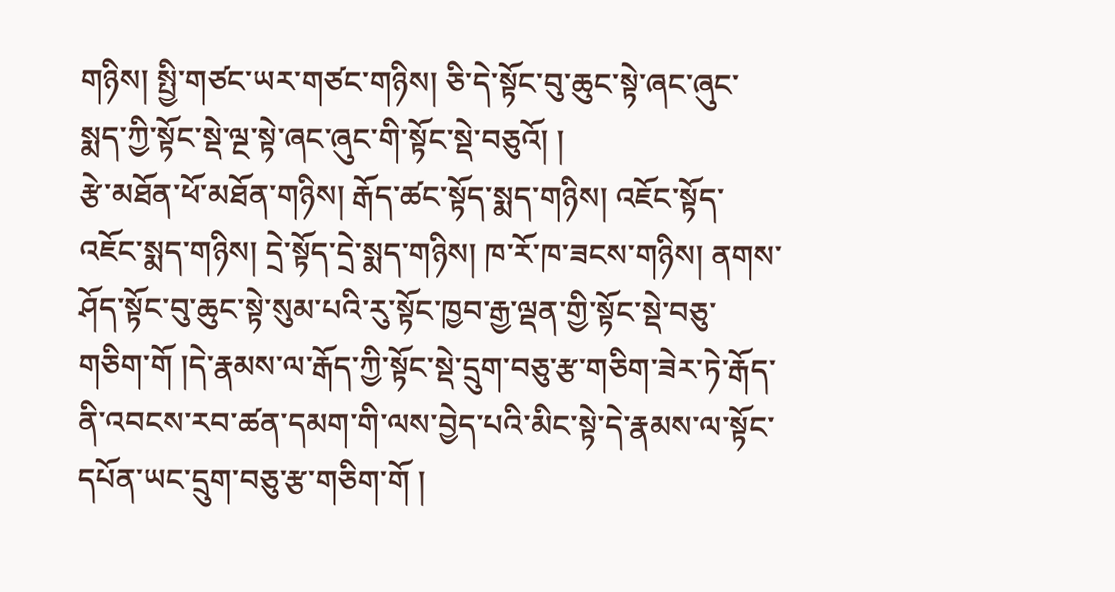གཉིས། སྤྱི་གཙང་ཡར་གཙང་གཉིས། ཅི་དེ་སྟོང་བུ་ཆུང་སྟེ་ཞང་ཞུང་སྨད་ཀྱི་སྟོང་སྡེ་ལྔ་སྟེ་ཞང་ཞུང་གི་སྟོང་སྡེ་བཅུའོ། །
རྩེ་མཐོན་ཕོ་མཐོན་གཉིས། རྒོད་ཚང་སྟོད་སྨད་གཉིས། འཇོང་སྟོད་འཇོང་སྨད་གཉིས། དྲེ་སྟོད་དྲེ་སྨད་གཉིས། ཁ་རོ་ཁ་ཟངས་གཉིས། ནགས་ཤོད་སྟོང་བུ་ཆུང་སྟེ་སུམ་པའི་རུ་སྟོང་ཁྱབ་རྒྱ་ལྡན་གྱི་སྟོང་སྡེ་བཅུ་གཅིག་གོ །དེ་རྣམས་ལ་རྒོད་ཀྱི་སྟོང་སྡེ་དྲུག་བཅུ་རྩ་གཅིག་ཟེར་ཏེ་རྒོད་ནི་འབངས་རབ་ཚན་དམག་གི་ལས་བྱེད་པའི་མིང་སྟེ་དེ་རྣམས་ལ་སྟོང་དཔོན་ཡང་དྲུག་བཅུ་རྩ་གཅིག་གོ །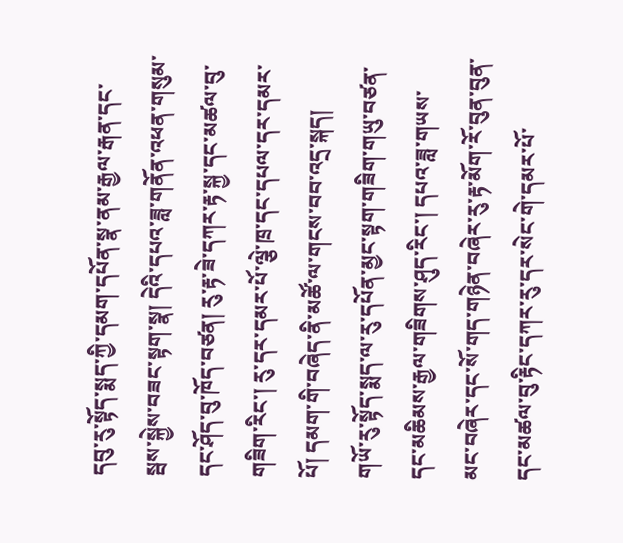དབུ་རུ་སྟོད་སྨད་ཀྱི་དམག་དཔོན་སྣ་ནམ་རྒྱལ་རྒན་དང་སྦས་སྐྱེས་བཟང་སྟག་སྣ། དེའི་དཔའ་ཟླ་གནོན་འཕན་གསུམ་དང་ཤོད་བུ་ཁོད་བཙན། རུ་རྟ་ཟེ་དཀར་རྟ་སྐྱ་དང་མཚལ་བུ་གཟིག་རིང་། རུ་དར་དམར་པོ་ལྕེ་ཁྲ་དང་དཔལ་དར་དམར་པོ། དམག་གི་བཞེད་ནི་མཚོ་ལ་གངས་བབ་འདྲ་སྐད།
གཡོ་རུ་སྟོད་སྨད་ལ་རུ་དཔོན་མྱང་སྟག་གཟིག་གཡུ་བཙན་དང་མཆིམས་རྒྱལ་གཟིགས་ཤུད་རིང་། དཔའ་ཟླ་གཡས་མང་བཞེར་དང་སོ་གད་གཉེན་བཞེར་རུ་རྟ་མོག་རོ་བུན་བུན་དང་མཚལ་བུ་རྟིང་དཀར་རུ་དར་སེང་གེ་དམར་པོ་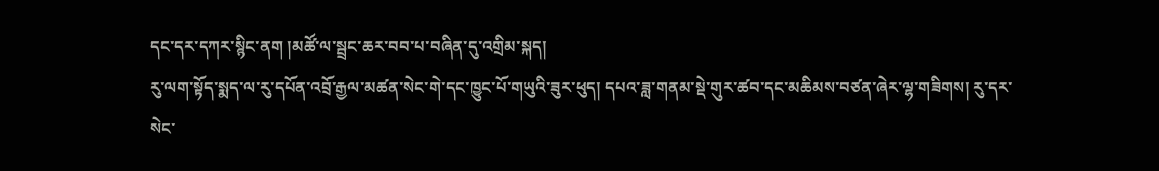དང་དར་དཀར་སྙིང་ནག །མཚོ་ལ་སྦྲང་ཆར་བབ་པ་བཞིན་དུ་འགྲིམ་སྐད།
རུ་ལག་སྟོད་སྨད་ལ་རུ་དཔོན་འབྲོ་རྒྱལ་མཚན་སེང་གེ་དང་ཁྱུང་པོ་གཡུའི་ཟུར་ཕུད། དཔའ་ཟླ་གནམ་སྡེ་གུར་ཚབ་དང་མཆིམས་བཙན་ཞེར་ལྷ་གཟིགས། རུ་དར་སེང་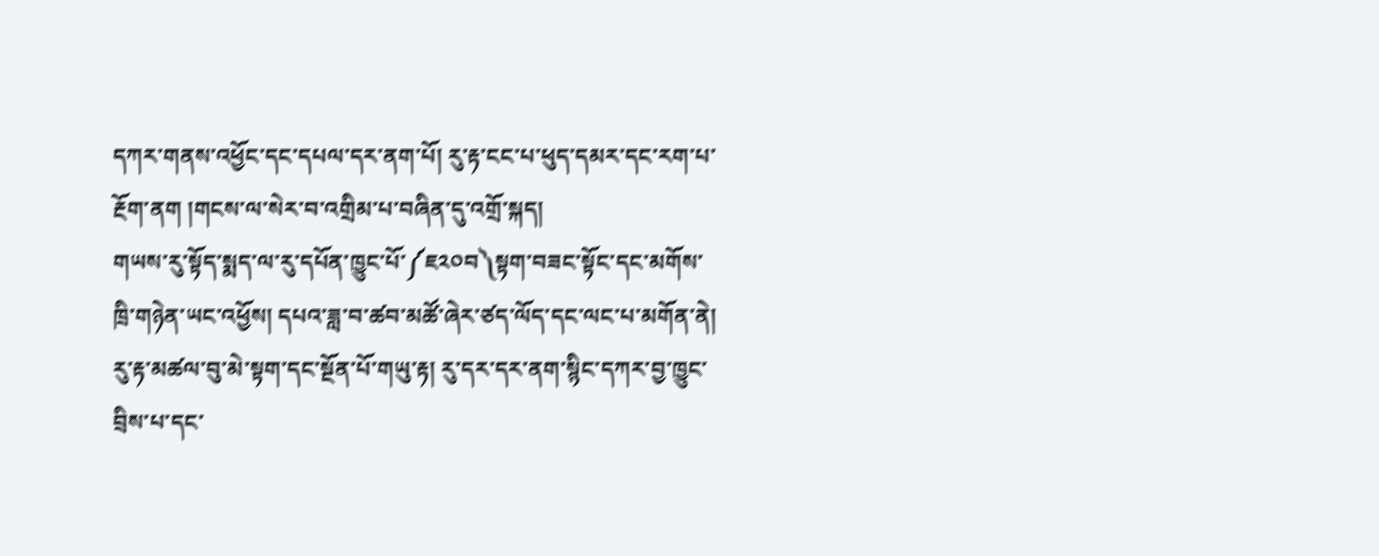དཀར་གནས་འཕྱོང་དང་དཔལ་དར་ནག་པོ། རུ་རྟ་ངང་པ་ཕུད་དམར་དང་རག་པ་རྔོག་ནག །གངས་ལ་སེར་བ་འགྲིམ་པ་བཞིན་དུ་འགྲོ་སྐད།
གཡས་རུ་སྟོད་སྨད་ལ་རུ་དཔོན་ཁྱུང་པོ་༼ཇ༢༠བ༽སྟག་བཟང་སྟོང་དང་མགོས་ཁྲི་གཉེན་ཡང་འཕྱོས། དཔའ་ཟླ་བ་ཚབ་མཚོ་ཞེར་ཙད་ལོད་དང་ལང་པ་མགོན་ནེ། རུ་རྟ་མཚལ་བུ་མེ་སྟག་དང་སྔོན་པོ་གཡུ་རྟ། རུ་དར་དར་ནག་སྙིང་དཀར་བྱ་ཁྱུང་བྲིས་པ་དང་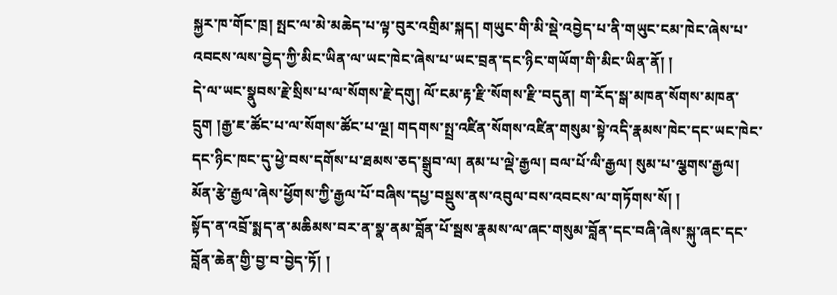སྐྱར་ཁ་གོང་ཁྲ། སྤང་ལ་མེ་མཆེད་པ་ལྟ་བུར་འགྲིམ་སྐད། གཡུང་གི་མི་སྡེ་འབྱེད་པ་ནི་གཡུང་ངམ་ཁེང་ཞེས་པ་འབངས་ལས་བྱེད་ཀྱི་མིང་ཡིན་ལ་ཡང་ཁེང་ཞེས་པ་ཡང་བྲན་དང་ཉིང་གཡོག་གི་མིང་ཡིན་ནོ། །
དེ་ལ་ཡང་སྣུབས་རྗེ་སྲིས་པ་ལ་སོགས་རྗེ་དགུ། ལོ་ངམ་རྟ་རྫི་སོགས་རྫི་བདུན། ག་རོད་སྒ་མཁན་སོགས་མཁན་དྲུག །རྒྱ་ཇ་ཚོང་པ་ལ་སོགས་ཚོང་པ་ལྔ། གདགས་སྤྲ་འཛིན་སོགས་འཛིན་གསུམ་སྟེ་འདི་རྣམས་ཁེང་དང་ཡང་ཁེང་དང་ཉིང་ཁང་དུ་ཕྱེ་བས་དགོས་པ་ཐམས་ཅད་སྒྲུབ་ལ། ནམ་པ་ལྡེ་རྒྱལ། བལ་པོ་ལི་རྒྱལ། སུམ་པ་ལྕགས་རྒྱལ། མོན་རྩེ་རྒྱལ་ཞེས་ཕྱོགས་ཀྱི་རྒྱལ་པོ་བཞིས་དཔྱ་བསྡུས་ནས་འབུལ་བས་འབངས་ལ་གཏོགས་སོ། །
སྟོད་ན་འབྲོ་སྨད་ན་མཆིམས་བར་ན་སྣ་ནམ་བློན་པོ་སྦས་རྣམས་ལ་ཞང་གསུམ་བློན་དང་བཞི་ཞེས་སྐུ་ཞང་དང་བློན་ཆེན་གྱི་བྱ་བ་བྱེད་ཏོ། །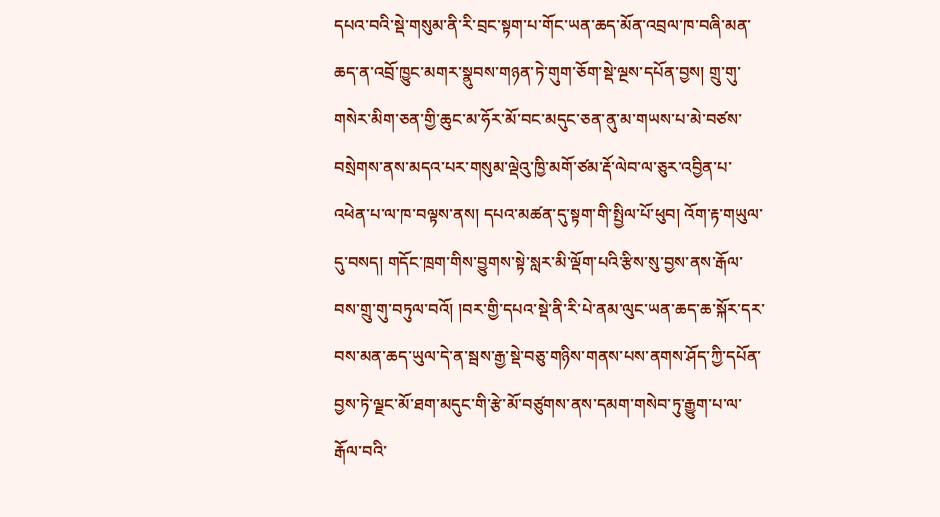དཔའ་བའི་སྡེ་གསུམ་ནི་རི་བྲང་སྟག་པ་གོང་ཡན་ཆད་མོན་འབྲལ་ཁ་བཞི་མན་ཆད་ན་འབྲོ་ཁྱུང་མགར་སྣུབས་གཉན་ཏེ་གུག་ཅོག་སྡེ་ལྔས་དཔོན་བྱས། གྲུ་གུ་གསེར་མིག་ཅན་གྱི་ཆུང་མ་ཧོར་མོ་བང་མདུང་ཅན་ནུ་མ་གཡས་པ་མེ་བཙས་བསྲེགས་ནས་མདའ་པར་གསུམ་ལྡེའུ་ཁྱི་མགོ་ཙམ་རྡོ་ལེབ་ལ་ཅུར་འབྱིན་པ་འཕེན་པ་ལ་ཁ་བལྟས་ནས། དཔའ་མཚན་དུ་སྟག་གི་སྤྱིལ་པོ་ཕུབ། འོག་རྟ་གཡུལ་དུ་བསད། གདོང་ཁྲག་གིས་བྱུགས་སྟེ་སླར་མི་ལྡོག་པའི་རྩིས་སུ་བྱས་ནས་རྒོལ་བས་གྲུ་གུ་བཏུལ་བའོ། །བར་གྱི་དཔའ་སྡེ་ནི་རི་པེ་ནམ་ལུང་ཡན་ཆད་ཆ་སྐོར་དར་བས་མན་ཆད་ཡུལ་དེ་ན་སྦས་རྒྱ་སྡེ་བཅུ་གཉིས་གནས་པས་ནགས་ཤོད་ཀྱི་དཔོན་བྱས་ཏེ་ལྗང་མོ་ཐག་མདུང་གི་རྩེ་མོ་བཙུགས་ནས་དམག་གསེབ་ཏུ་རྒྱུག་པ་ལ་རྒོལ་བའི་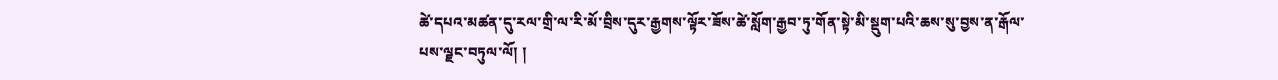ཚེ་དཔའ་མཚན་དུ་རལ་གྲི་ལ་རི་མོ་བྲིས་དུར་རྒྱགས་ལྟོར་ཟོས་ཚེ་སློག་རྒྱབ་ཏུ་གོན་སྟེ་མི་སྡུག་པའི་ཆས་སུ་བྱས་ན་རྒོལ་པས་ལྗང་བཏུལ་ལོ། །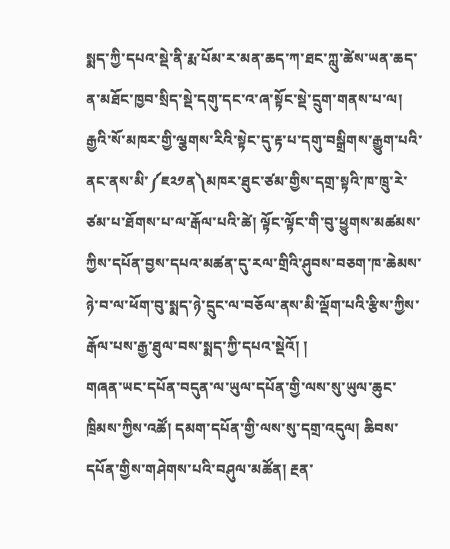སྨད་ཀྱི་དཔའ་སྡེ་ནི་རྨ་པོམ་ར་མན་ཆད་ཀ་ཐང་ཀླུ་ཚེས་ཡན་ཆད་ན་མཐོང་ཁྱབ་སྲིད་སྡེ་དགུ་དང་འ་ཞ་སྟོང་སྡེ་དྲུག་གནས་པ་ལ། རྒྱའི་སོ་མཁར་གྱི་ལྕགས་རིའི་སྟེང་དུ་རྟ་པ་དགུ་བསྒྲིགས་རྒྱུག་པའི་ནང་ནས་མི་༼ཇ༢༡ན༽མཁར་ཐུང་ཙམ་གྱིས་དགྲ་སྟའི་ཁ་ཁྲུ་རེ་ཙམ་པ་ཐོགས་པ་ལ་རྒོལ་པའི་ཚེ། ལྟོང་ལྟོང་གི་བུ་ཕྱུགས་མཚམས་ཀྱིས་དཔོན་བྱས་དཔའ་མཚན་དུ་རལ་གྲིའི་ཤུབས་བཅག་ཁ་ཆེམས་ཉེ་བ་ལ་ཕོག་བུ་སྨད་ཉེ་དྲུང་ལ་བཅོལ་ནས་མི་ལྡོག་པའི་རྩིས་ཀྱིས་རྒོལ་པས་རྒྱ་ཐུལ་བས་སྨད་ཀྱི་དཔའ་སྡེའོ། །
གཞན་ཡང་དཔོན་བདུན་ལ་ཡུལ་དཔོན་གྱི་ལས་སུ་ཡུལ་ཆུང་ཁྲིམས་ཀྱིས་འཚོ། དམག་དཔོན་གྱི་ལས་སུ་དགྲ་འདུལ། ཆིབས་དཔོན་གྱིས་གཤེགས་པའི་བཤུལ་མཚོན། རྔན་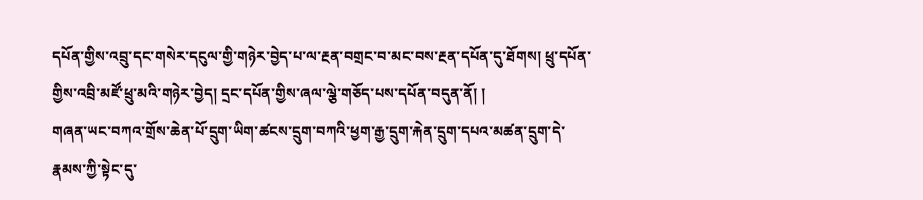དཔོན་གྱིས་འབྲུ་དང་གསེར་དངུལ་གྱི་གཉེར་བྱེད་པ་ལ་རྔན་བགྲང་བ་མང་བས་རྔན་དཔོན་དུ་ཐོགས། ཕྲུ་དཔོན་གྱིས་འབྲི་མཛོ་ཕྲུ་མའི་གཉེར་བྱེད། དྲང་དཔོན་གྱིས་ཞལ་ལྕེ་གཅོད་པས་དཔོན་བདུན་ནོ། །
གཞན་ཡང་བཀའ་གྲོས་ཆེན་པོ་དྲུག་ཡིག་ཚངས་དྲུག་བཀའི་ཕྱག་རྒྱ་དྲུག་རྐེན་དྲུག་དཔའ་མཚན་དྲུག་དེ་རྣམས་ཀྱི་སྟེང་དུ་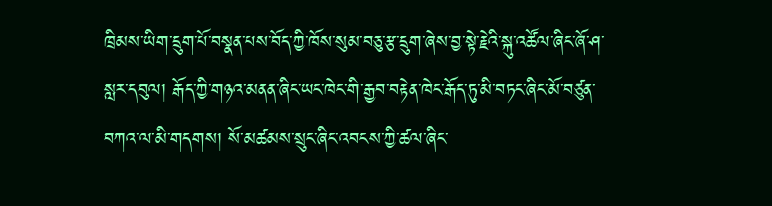ཁྲིམས་ཡིག་དྲུག་པོ་བསྣན་པས་བོད་ཀྱི་ཁོས་སུམ་བཅུ་རྩ་དྲུག་ཞེས་བྱ་སྟེ་རྗེའི་སྐུ་འཚོལ་ཞིང་ཞོ་ཤ་སླར་དབུལ། རྒོད་ཀྱི་གཉའ་མནན་ཞིང་ཡང་ཁེང་གི་རྒྱབ་བརྟེན་ཁེང་རྒོད་ཏུ་མི་བཏང་ཞིང་མོ་བཙུན་བཀའ་ལ་མི་གདགས། སོ་མཚམས་སྲུང་ཞིང་འབངས་ཀྱི་ཚལ་ཞིང་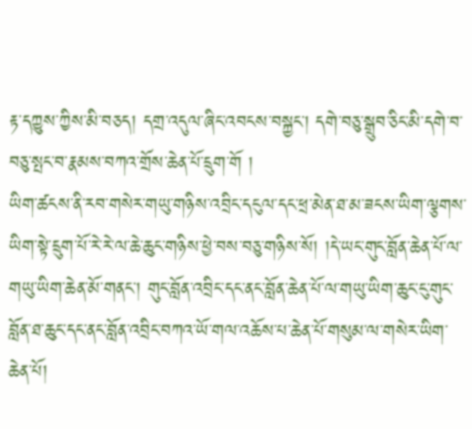རྟ་དཀྱུས་ཀྱིས་མི་བཅད། དགྲ་འདུལ་ཞིང་འབངས་བསྐྱང་། དགེ་བཅུ་སྒྲུབ་ཅིང་མི་དགེ་བ་བཅུ་སྤང་བ་རྣམས་བཀའ་གྲོས་ཆེན་པོ་དྲུག་གོ །
ཡིག་ཚངས་ནི་རབ་གསེར་གཡུ་གཉིས་འབྲིང་དངུལ་དང་ཕྲ་མེན་ཐ་མ་ཟངས་ཡིག་ལྕགས་ཡིག་སྟེ་དྲུག་པོ་རེ་རེ་ལ་ཆེ་ཆུང་གཉིས་ཕྱེ་བས་བཅུ་གཉིས་སོ། །དེ་ཡང་གུང་བློན་ཆེན་པོ་ལ་གཡུ་ཡིག་ཆེན་མོ་གནང་། གུང་བློན་འབྲིང་དང་ནང་བློན་ཆེན་པོ་ལ་གཡུ་ཡིག་ཆུང་ངུ་གུང་བློན་ཐ་ཆུང་དང་ནང་བློན་འབྲིང་བཀའ་ཡོ་གལ་འཆོས་པ་ཆེན་པོ་གསུམ་ལ་གསེར་ཡིག་ཆེན་པོ།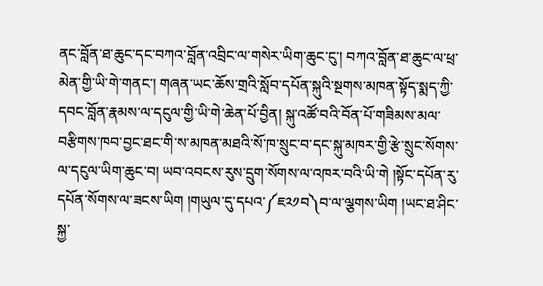ནང་བློན་ཐ་ཆུང་དང་བཀའ་བློན་འབྲིང་ལ་གསེར་ཡིག་ཆུང་ངུ་། བཀའ་བློན་ཐ་ཆུང་ལ་ཕྲ་མེན་གྱི་ཡི་གེ་གནང་། གཞན་ཡང་ཆོས་གྲའི་སློབ་དཔོན་སྐུའི་སྔགས་མཁན་སྟོད་སྨད་ཀྱི་དབང་བློན་རྣམས་ལ་དངུལ་གྱི་ཡི་གེ་ཆེན་པོ་བྱིན། སྐུ་འཚོ་བའི་བོན་པོ་གཟིམས་མལ་བརྩིགས་ཁབ་བྱང་ཐང་གི་ས་མཁན་མཐའི་སོ་ཁ་སྲུང་བ་དང་སྐུ་མཁར་གྱི་རྩེ་སྲུང་སོགས་ལ་དངུལ་ཡིག་ཆུང་བ། ཡབ་འབངས་རུས་དྲུག་སོགས་ལ་འཁར་བའི་ཡི་གེ །སྟོང་དཔོན་རུ་དཔོན་སོགས་ལ་ཟངས་ཡིག །གཡུལ་དུ་དཔའ་༼ཇ༢༡བ༽བ་ལ་ལྕགས་ཡིག །ཡང་ཐ་ཤིང་སྐྱ་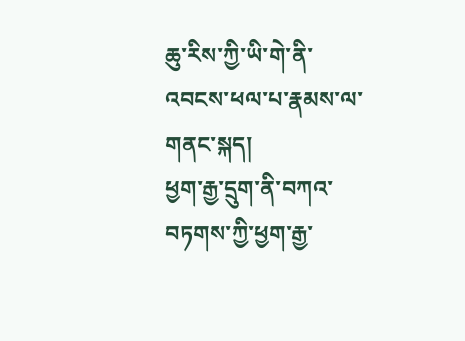ཆུ་རིས་ཀྱི་ཡི་གེ་ནི་འབངས་ཕལ་པ་རྣམས་ལ་གནང་སྐད།
ཕྱག་རྒྱ་དྲུག་ནི་བཀའ་བཏགས་ཀྱི་ཕྱག་རྒྱ་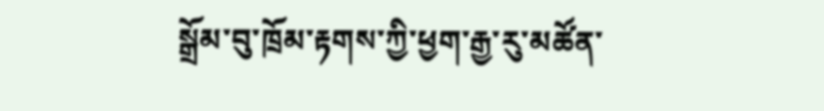སྒྲོམ་བུ་ཁྲོམ་རྟགས་ཀྱི་ཕྱག་རྒྱ་རུ་མཚོན་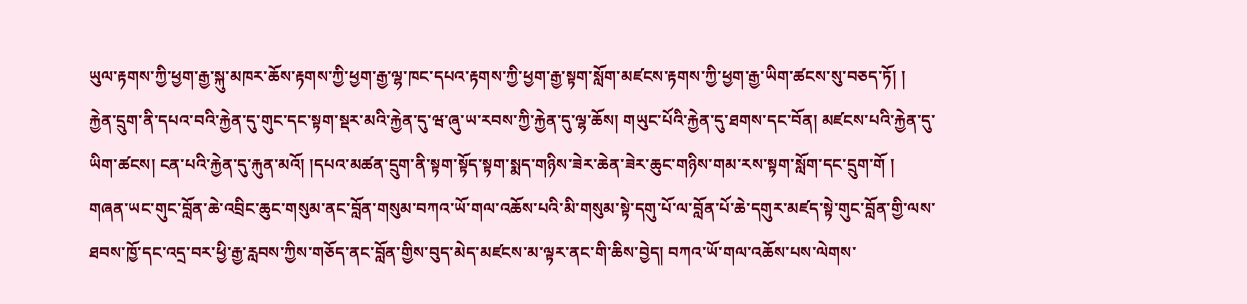ཡུལ་རྟགས་ཀྱི་ཕྱག་རྒྱ་སྐུ་མཁར་ཆོས་རྟགས་ཀྱི་ཕྱག་རྒྱ་ལྷ་ཁང་དཔའ་རྟགས་ཀྱི་ཕྱག་རྒྱ་སྟག་སློག་མཛངས་རྟགས་ཀྱི་ཕྱག་རྒྱ་ཡིག་ཚངས་སུ་བཅད་ཏོ། །
རྐྱེན་དྲུག་ནི་དཔའ་བའི་རྐྱེན་དུ་གུང་དང་སྟག་སྡར་མའི་རྐྱེན་དུ་ཝ་ཞུ་ཡ་རབས་ཀྱི་རྐྱེན་དུ་ལྷ་ཆོས། གཡུང་པོའི་རྐྱེན་དུ་ཐགས་དང་བོན། མཛངས་པའི་རྐྱེན་དུ་ཡིག་ཚངས། ངན་པའི་རྐྱེན་དུ་རྐུན་མའོ། །དཔའ་མཚན་དྲུག་ནི་སྟག་སྟོད་སྟག་སྨད་གཉིས་ཟེར་ཆེན་ཟེར་ཆུང་གཉིས་གམ་རས་སྟག་སློག་དང་དྲུག་གོ །
གཞན་ཡང་གུང་བློན་ཆེ་འབྲིང་ཆུང་གསུམ་ནང་བློན་གསུམ་བཀའ་ཡོ་གལ་འཆོས་པའི་མི་གསུམ་སྟེ་དགུ་པོ་ལ་བློན་པོ་ཆེ་དགུར་མཛད་སྟེ་གུང་བློན་གྱི་ལས་ཐབས་ཁྱོ་དང་འདྲ་བར་ཕྱི་རྒྱ་རླབས་ཀྱིས་གཅོད་ནང་བློན་གྱིས་བུད་མེད་མཛངས་མ་ལྟར་ནང་གི་ཆིས་བྱེད། བཀའ་ཡོ་གལ་འཆོས་པས་ལེགས་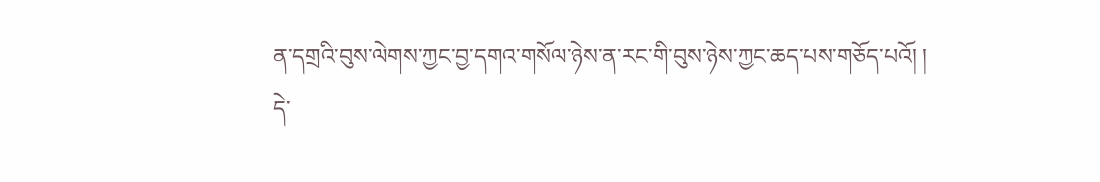ན་དགྲའི་བུས་ལེགས་ཀྱང་བྱ་དགའ་གསོལ་ཉེས་ན་རང་གི་བུས་ཉེས་ཀྱང་ཆད་པས་གཅོད་པའོ། །
དེ་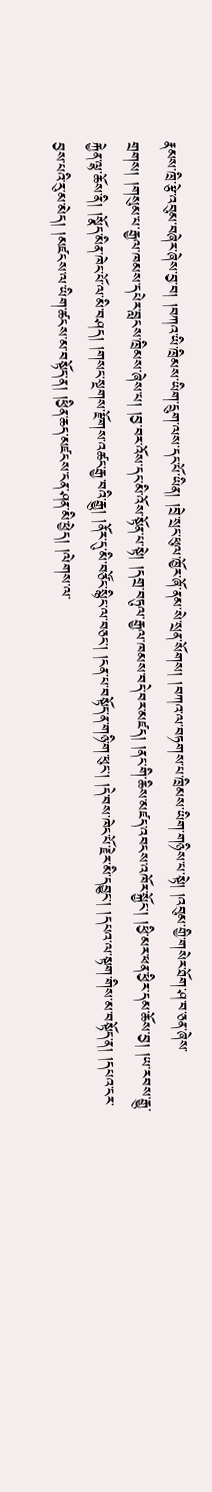རྣམས་ཁྲི་རྩེ་འབུམ་བཞེར་ཞེས་བྱ་བ། །བཀའ་ཡི་ཁྲིམས་ཡིག་དྲུག་ལས་དང་པོ་ཡིན། །བྲེ་སྲང་ཕུལ་ཁྱོར་ཞོ་ནམ་སེ་སྲན་སོགས། །བཀའ་ལ་བཏགས་པ་ཁྲིམས་ཡིག་གཉིས་པ་སྟེ། །འབུམ་གྱི་གསེར་ཐོག་ཤ་བ་ཅན་ཞེས་གྲགས། །གསུམ་པ་རྒྱལ་ཁམས་དཔེར་བླངས་ཁྲིམས་ཞེས་པ། །བྱ་བར་འོས་དང་མི་འོས་སྟོན་པ་སྟེ། །དགྲ་བཏུལ་རྒྱལ་ཁམས་བདེ་བར་མཛད། །ནང་གི་ཆིས་མཛད་འབངས་འཁོར་སྐྱོང་། །ཕྱི་མར་ཕན་ཕྱིར་དམ་ཆོས་བྱ། །ཡ་རབས་རྒྱུ་རྐྱེན་ལྷ་ཆོས་ནི། །སྣོད་མིན་ཁེང་པོ་ལ་མི་བཤད། །གསང་སྔགས་རྫོགས་འཚང་རྒྱ་བའི་རྒྱུ། །ནོར་དུ་མི་བཙོང་སྙིང་ལ་བཅང་། །ངན་པ་བསྟོད་ན་གཉི་ག་ཕུང་། །དེ་བས་ཁེང་པོ་རྗེར་མི་དབྱུང་། །དཔའ་ལ་སྟག་གིས་མ་བསྟོད་ན། །དཔའ་ངར་བྱས་པའི་རུ་མ་མེད། །མཛངས་ལ་ཡིག་ཚངས་མ་བསྟོད་ན། །ཕྱིན་ཆད་མཛངས་ངན་ཤན་མི་ཕྱེད། །ལེགས་ལ་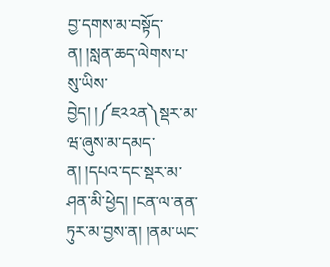བྱ་དགས་མ་བསྟོད་ན། །སླན་ཆད་ལེགས་པ་སུ་ཡིས་བྱེད། །༼ཇ༢༢ན༽སྡར་མ་ཝ་ཞུས་མ་དམད་ན། །དཔའ་དང་སྡར་མ་ཤན་མི་ཕྱེད། །ངན་ལ་ནན་ཏུར་མ་བྱས་ན། །ནམ་ཡང་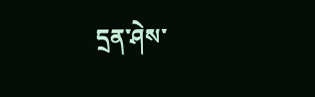དྲན་ཤེས་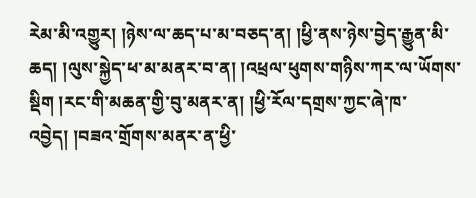རེམ་མི་འགྱུར། །ཉེས་ལ་ཆད་པ་མ་བཅད་ན། །ཕྱི་ནས་ཉེས་བྱེད་རྒྱུན་མི་ཆད། །ལུས་སྐྱེད་ཕ་མ་མནར་བ་ན། །འཕྲལ་ཕུགས་གཉིས་ཀར་ལ་ཡོགས་སྡིག །རང་གི་མཆན་གྱི་བུ་མནར་ན། །ཕྱི་རོལ་དགྲས་ཀྱང་ཞེ་ཁ་འབྱེད། །བཟའ་གྲོགས་མནར་ན་ཕྱི་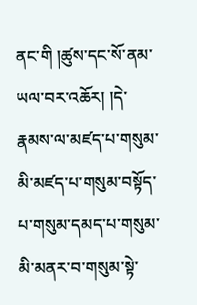ནང་གི །ཚུས་དང་སོ་ནམ་ཡལ་བར་འཆོར། །དེ་རྣམས་ལ་མཛད་པ་གསུམ་མི་མཛད་པ་གསུམ་བསྟོད་པ་གསུམ་དམད་པ་གསུམ་མི་མནར་བ་གསུམ་སྟེ་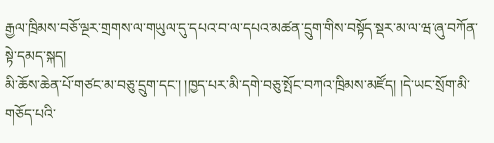རྒྱལ་ཁྲིམས་བཅོ་ལྔར་གྲགས་ལ་གཡུལ་དུ་དཔའ་བ་ལ་དཔའ་མཚན་དྲུག་གིས་བསྟོད་སྡར་མ་ལ་ཝ་ཞུ་བཀོན་སྟེ་དམད་སྐད།
མི་ཆོས་ཆེན་པོ་གཙང་མ་བཅུ་དྲུག་དང་། །ཁྱད་པར་མི་དགེ་བཅུ་སྤོང་བཀའ་ཁྲིམས་མཛོད། །དེ་ཡང་སྲོག་མི་གཅོད་པའི་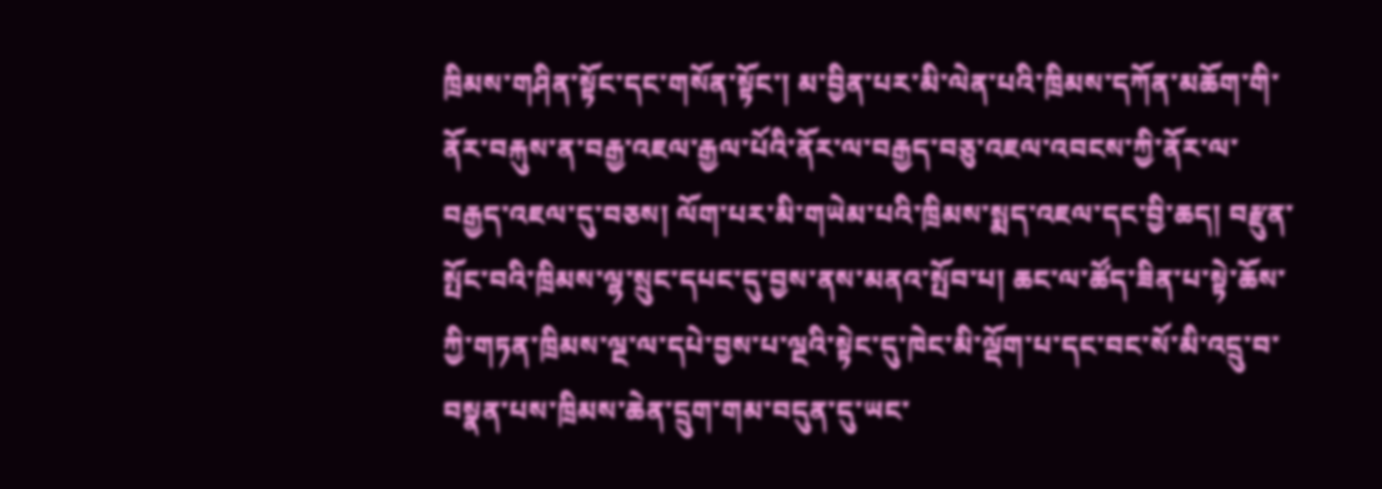ཁྲིམས་གཤིན་སྟོང་དང་གསོན་སྟོང་། མ་བྱིན་པར་མི་ལེན་པའི་ཁྲིམས་དཀོན་མཆོག་གི་ནོར་བརྐུས་ན་བརྒྱ་འཇལ་རྒྱལ་པོའི་ནོར་ལ་བརྒྱད་བཅུ་འཇལ་འབངས་ཀྱི་ནོར་ལ་བརྒྱད་འཇལ་དུ་བཅས། ལོག་པར་མི་གཡེམ་པའི་ཁྲིམས་སྨད་འཇལ་དང་བྱི་ཆད། བརྫུན་སྤོང་བའི་ཁྲིམས་ལྷ་སྲུང་དཔང་དུ་བྱས་ནས་མནའ་སྤོབ་པ། ཆང་ལ་ཚོད་ཟིན་པ་སྟེ་ཆོས་ཀྱི་གཏན་ཁྲིམས་ལྔ་ལ་དཔེ་བྱས་པ་ལྔའི་སྟེང་དུ་ཁེང་མི་ལྡོག་པ་དང་བང་སོ་མི་འདྲུ་བ་བསྣན་པས་ཁྲིམས་ཆེན་དྲུག་གམ་བདུན་དུ་ཡང་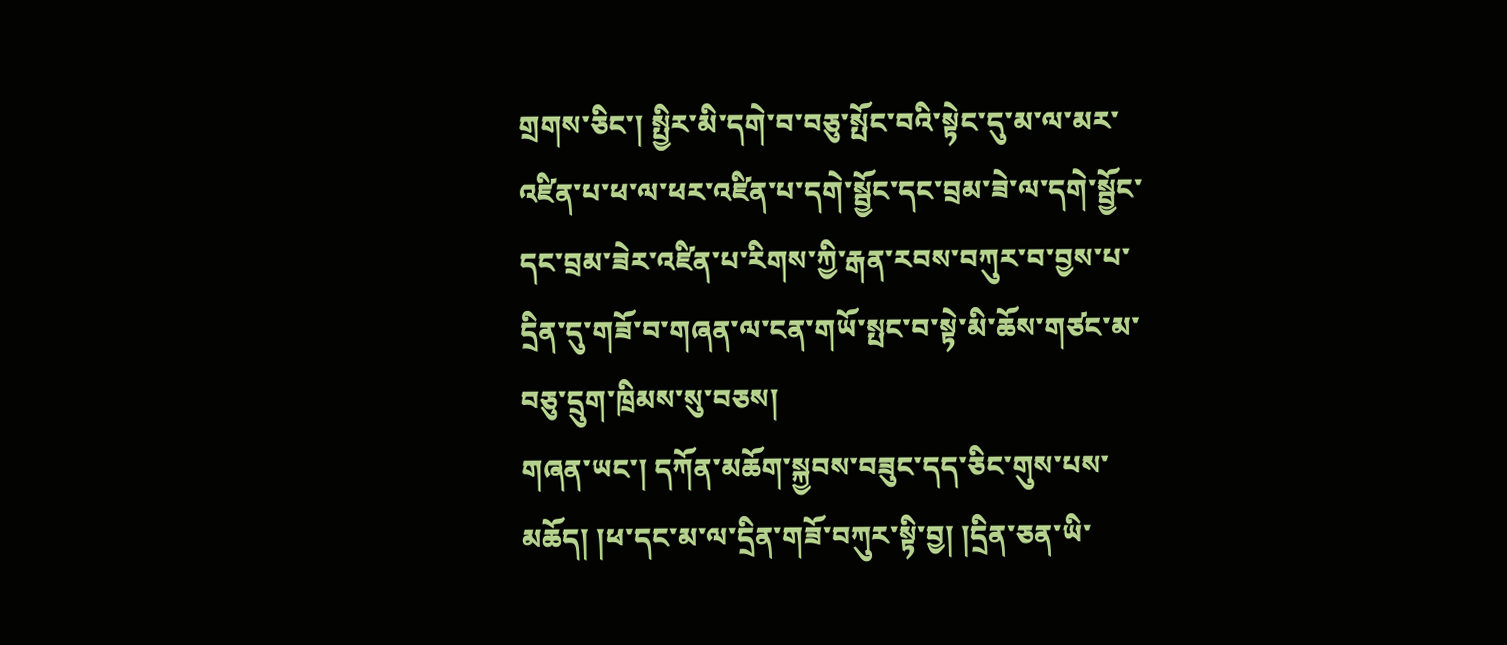གྲགས་ཅིང་། སྤྱིར་མི་དགེ་བ་བཅུ་སྤོང་བའི་སྟེང་དུ་མ་ལ་མར་འཛིན་པ་ཕ་ལ་ཕར་འཛིན་པ་དགེ་སྦྱོང་དང་བྲམ་ཟེ་ལ་དགེ་སྦྱོང་དང་བྲམ་ཟེར་འཛིན་པ་རིགས་ཀྱི་རྒན་རབས་བཀུར་བ་བྱས་པ་དྲིན་དུ་གཟོ་བ་གཞན་ལ་ངན་གཡོ་སྤང་བ་སྟེ་མི་ཆོས་གཙང་མ་བཅུ་དྲུག་ཁྲིམས་སུ་བཅས།
གཞན་ཡང་། དཀོན་མཆོག་སྐྱབས་བཟུང་དད་ཅིང་གུས་པས་མཆོད། །ཕ་དང་མ་ལ་དྲིན་གཟོ་བཀུར་སྟི་བྱ། །དྲིན་ཅན་ཡི་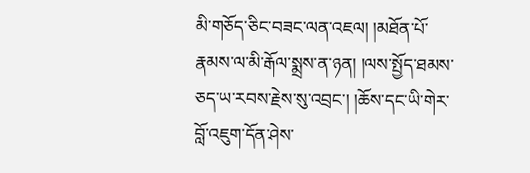མི་གཅོད་ཅིང་བཟང་ལན་འཇལ། །མཐོན་པོ་རྣམས་ལ་མི་རྒོལ་སྨྲས་ན་ཉན། །ལས་སྤྱོད་ཐམས་ཅད་ཡ་རབས་རྗེས་སུ་འབྲང་། །ཆོས་དང་ཡི་གེར་བློ་འཇུག་དོན་ཤེས་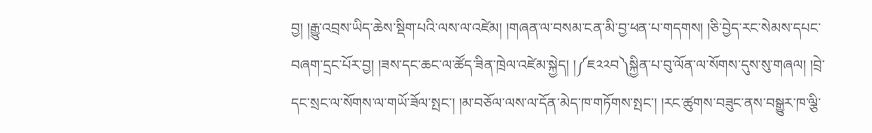བྱ། །རྒྱུ་འབྲས་ཡིད་ཆེས་སྡིག་པའི་ལས་ལ་འཛེམ། །གཞན་ལ་བསམ་ངན་མི་བྱ་ཕན་པ་གདགས། །ཅི་བྱེད་རང་སེམས་དཔང་བཞག་དྲང་པོར་བྱ། །ཟས་དང་ཆང་ལ་ཚོད་ཟིན་ཁྲེལ་འཛེམ་སྐྱེད། །༼ཇ༢༢བ༽སྐྱིན་པ་བུ་ལོན་ལ་སོགས་དུས་སུ་གཞལ། །བྲེ་དང་སྲང་ལ་སོགས་ལ་གཡོ་ཟོལ་སྤང་། །མ་བཅོལ་ལས་ལ་དོན་མེད་ཁ་གཏོགས་སྤང་། །རང་ཚུགས་བཟུང་ནས་བསྒྱུར་ཁ་ལྕི་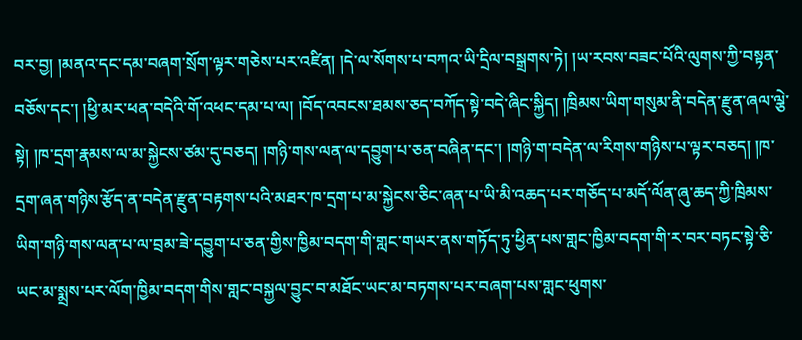བར་བྱ། །མནའ་དང་དམ་བཞག་སྲོག་ལྟར་གཅེས་པར་འཛིན། །དེ་ལ་སོགས་པ་བཀའ་ཡི་དྲིལ་བསྒྲགས་ཏེ། །ཡ་རབས་བཟང་པོའི་ལུགས་ཀྱི་བསྟན་བཅོས་དང་། །ཕྱི་མར་ཕན་བདེའི་གོ་འཕང་དམ་པ་ལ། །བོད་འབངས་ཐམས་ཅད་བཀོད་སྟེ་བདེ་ཞིང་སྐྱིད། །ཁྲིམས་ཡིག་གསུམ་ནི་བདེན་རྫུན་ཞལ་ལྕེ་སྟེ། །ཁ་དྲག་རྣམས་ལ་མ་སྐྱེངས་ཙམ་དུ་བཅད། །གཉི་གས་ལན་ལ་དབྱུག་པ་ཅན་བཞིན་དང་། །གཉི་ག་བདེན་ལ་རིགས་གཉིས་པ་ལྟར་བཅད། །ཁ་དྲག་ཞན་གཉིས་རྩོད་ན་བདེན་རྫུན་བརྟགས་པའི་མཐར་ཁ་དྲག་པ་མ་སྐྱེངས་ཅིང་ཞན་པ་ཡི་མི་འཆད་པར་གཅོད་པ་མདོ་ལོན་ཞུ་ཆད་ཀྱི་ཁྲིམས་ཡིག་གཉི་གས་ལན་པ་ལ་བྲམ་ཟེ་དབྱུག་པ་ཅན་གྱིས་ཁྱིམ་བདག་གི་གླང་གཡར་ནས་གཏོད་ཏུ་ཕྱིན་པས་གླང་ཁྱིམ་བདག་གི་ར་བར་བཏང་སྟེ་ཅི་ཡང་མ་སྨྲས་པར་ལོག་ཁྱིམ་བདག་གིས་གླང་བསྐྱལ་བྱུང་བ་མཐོང་ཡང་མ་བཏགས་པར་བཞག་པས་གླང་ཕུགས་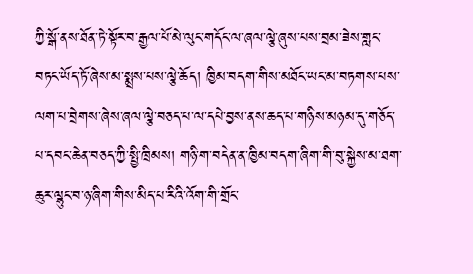ཀྱི་སྒོ་ནས་ཐོན་ཏེ་སྟོར་བ་རྒྱལ་པོ་མེ་ལུང་གདོང་ལ་ཞལ་ལྕེ་ཞུས་པས་བྲམ་ཟེས་གླང་བཏང་ཡོད་ཏོ་ཞེས་མ་སྨྲས་པས་ལྕེ་ཆོད། ཁྱིམ་བདག་གིས་མཐོང་ཡང་མ་བཏགས་པས་ལག་པ་བྲེགས་ཞེས་ཞལ་ལྕེ་བཅད་པ་ལ་དཔེ་བྱས་ནས་ཆད་པ་གཉིས་མཉམ་དུ་གཅོད་པ་དབང་ཆེན་བཅད་ཀྱི་སྤྱི་ཁྲིམས། གཉི་ག་བདེན་ན་ཁྱིམ་བདག་ཞིག་གི་བུ་སྐྱེས་མ་ཐག་ཆུར་ལྷུང་བ་ཉ་ཞིག་གིས་མིད་པ་རིའི་འོག་གི་གྲོང་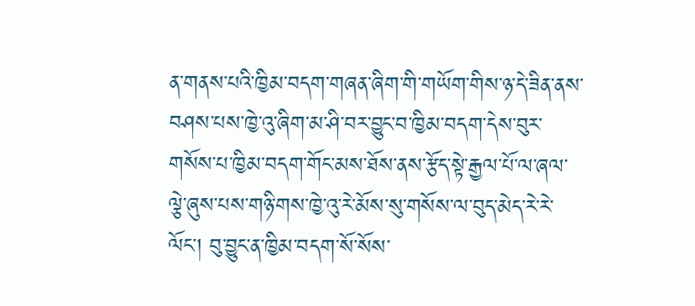ན་གནས་པའི་ཁྱིམ་བདག་གཞན་ཞིག་གི་གཡོག་གིས་ཉ་དེ་ཟིན་ནས་བཤས་པས་ཁྱེ་འུ་ཞིག་མ་ཤི་བར་བྱུང་བ་ཁྱིམ་བདག་དེས་བུར་གསོས་པ་ཁྱིམ་བདག་གོང་མས་ཐོས་ནས་རྩོད་སྟེ་རྒྱལ་པོ་ལ་ཞལ་ལྕེ་ཞུས་པས་གཉི་གས་ཁྱེ་འུ་རེ་མོས་སུ་གསོས་ལ་བུད་མེད་རེ་རེ་ལོང་། བུ་བྱུང་ན་ཁྱིམ་བདག་སོ་སོས་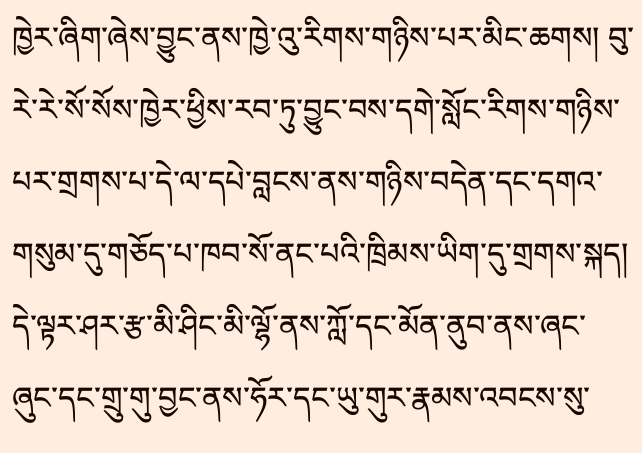ཁྱེར་ཞིག་ཞེས་བྱུང་ནས་ཁྱེ་འུ་རིགས་གཉིས་པར་མིང་ཆགས། བུ་རེ་རེ་སོ་སོས་ཁྱེར་ཕྱིས་རབ་ཏུ་བྱུང་བས་དགེ་སློང་རིགས་གཉིས་པར་གྲགས་པ་དེ་ལ་དཔེ་བླངས་ནས་གཉིས་བདེན་དང་དགའ་གསུམ་དུ་གཅོད་པ་ཁབ་སོ་ནང་པའི་ཁྲིམས་ཡིག་དུ་གྲགས་སྐད། དེ་ལྟར་ཤར་རྩ་མི་ཤིང་མི་ལྷོ་ནས་ཀློ་དང་མོན་ནུབ་ནས་ཞང་ཞུང་དང་གྲུ་གུ་བྱང་ནས་ཧོར་དང་ཡུ་གུར་རྣམས་འབངས་སུ་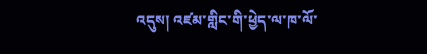འདུས། འཛམ་གླིང་གི་ཕྱེད་ལ་ཁ་ལོ་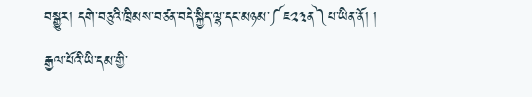བསྒྱུར། དགེ་བཅུའི་ཁྲིམས་བཙན་བདེ་སྐྱིད་ལྷ་དང་མཉམ་༼ཇ༢༣ན༽པ་ཡིན་ནོ། །
རྒྱལ་པོའི་ཡི་དམ་གྱི་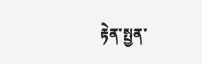རྟེན་སྤྱན་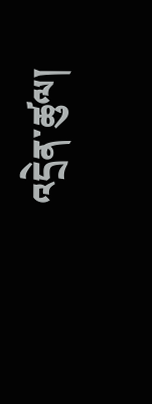འདྲེན་ཚུལ།